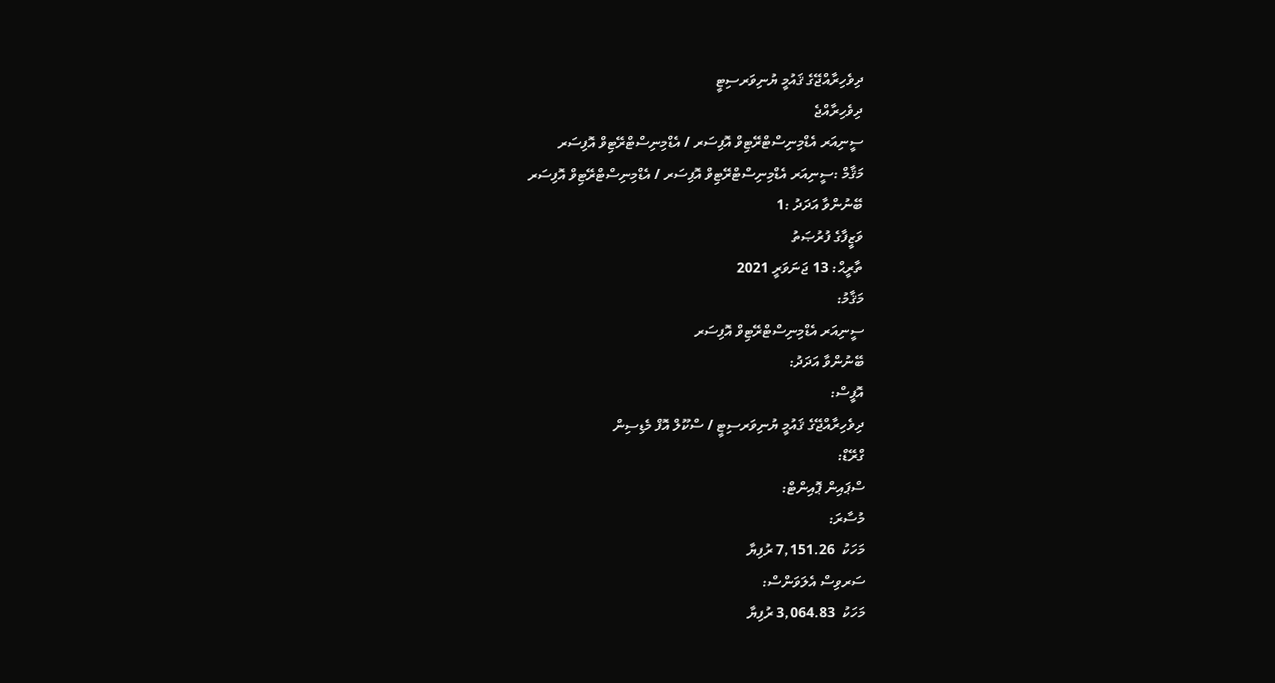ދިވެހިރާއްޖޭގެ ޤައުމީ ޔުނިވަރސިޓީ
ދިވެހިރާއްޖެ
ސީނިއަރ އެޑްމިނިސްޓްރޭޓިވް އޮފިސަރ / އެޑްމިނިސްޓްރޭޓިވް އޮފިސަރ
މަޤާމް :ސީނިއަރ އެޑްމިނިސްޓްރޭޓިވް އޮފިސަރ / އެޑްމިނިސްޓްރޭޓިވް އޮފިސަރ
ބޭނުންވާ އަދަދު :1
ވަޒީފާގެ ފުރުޞަތު
ތާރީޙް: 13 ޖަނަވަރީ 2021
މަޤާމު:
ސީނިއަރ އެޑްމިނިސްޓްރޭޓިވް އޮފިސަރ
ބޭނުންވާ އަދަދު:
އޮފީސް:
ދިވެހިރާއްޖޭގެ ޤައުމީ ޔުނިވަރސިޓީ / ސްކޫލް އޮފް މެޑިސިން
ގްރޭޑް:
ސްޕައިން ޕޮއިންޓް:
މުސާރަ:
މަހަކު  7,151.26 ރުފިޔާ
ސަރވިސް އެލަވަންސް:
މަހަކު  3,064.83 ރުފިޔާ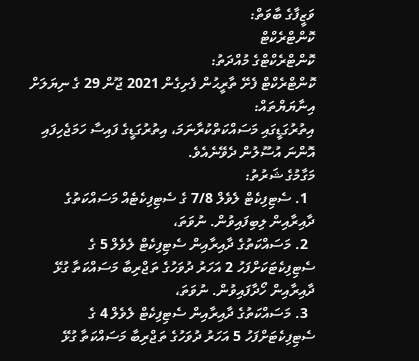ވަޒީފާގެ ބާވަތް:
ކޮންޓްރެކްޓް
ކޮންޓްރެކްޓްގެ މުއްދަތު:
ކޮންޓްރެކްޓް ފެށޭ ތާރީޙުން ފެށިގެން 2021 ޖޫން 29 ގެ ނިޔަލަށް
އިނާޔަޔްތައް:
އިތުރުގަޑީގައި މަސައްކަތްކުރާނަމަ، އިތުރުގަޑީގެ ފައިސާ ހަމަޖެހިފައި އޮންނަ އުސޫލުން ދެވޭނެއެވެ.
މަގާމުގެ ޝަރުތު:
  1. ސެޓިފިކެޓް ލެވެލް 7/8 ގެ ސެޓިފިކެޓެއް މަސައްކަތުގެ ދާއިރާއިން ލިބިފައިވުން. ނުވަތަ،
  2. މަސައްކަތުގެ ދާއިރާއިން ސެޓިފިކެޓް ލެވެލް 5 ގެ ސެޓިފިކެޓަކަށްފަހު 2 އަހަރު ދުވަހުގެ ތަޖްރިބާ މަސައްކަތާ ގުޅޭ ދާއިރާއިން ހޯދާފައިވުން. ނުވަތަ،
  3. މަސައްކަތުގެ ދާއިރާއިން ސެޓިފިކެޓް ލެވެލް 4 ގެ ސެޓިފިކެޓަށްފަހު 5 އަހަރު ދުވަހުގެ ތަޖްރިބާ މަސައްކަތާ ގުޅޭ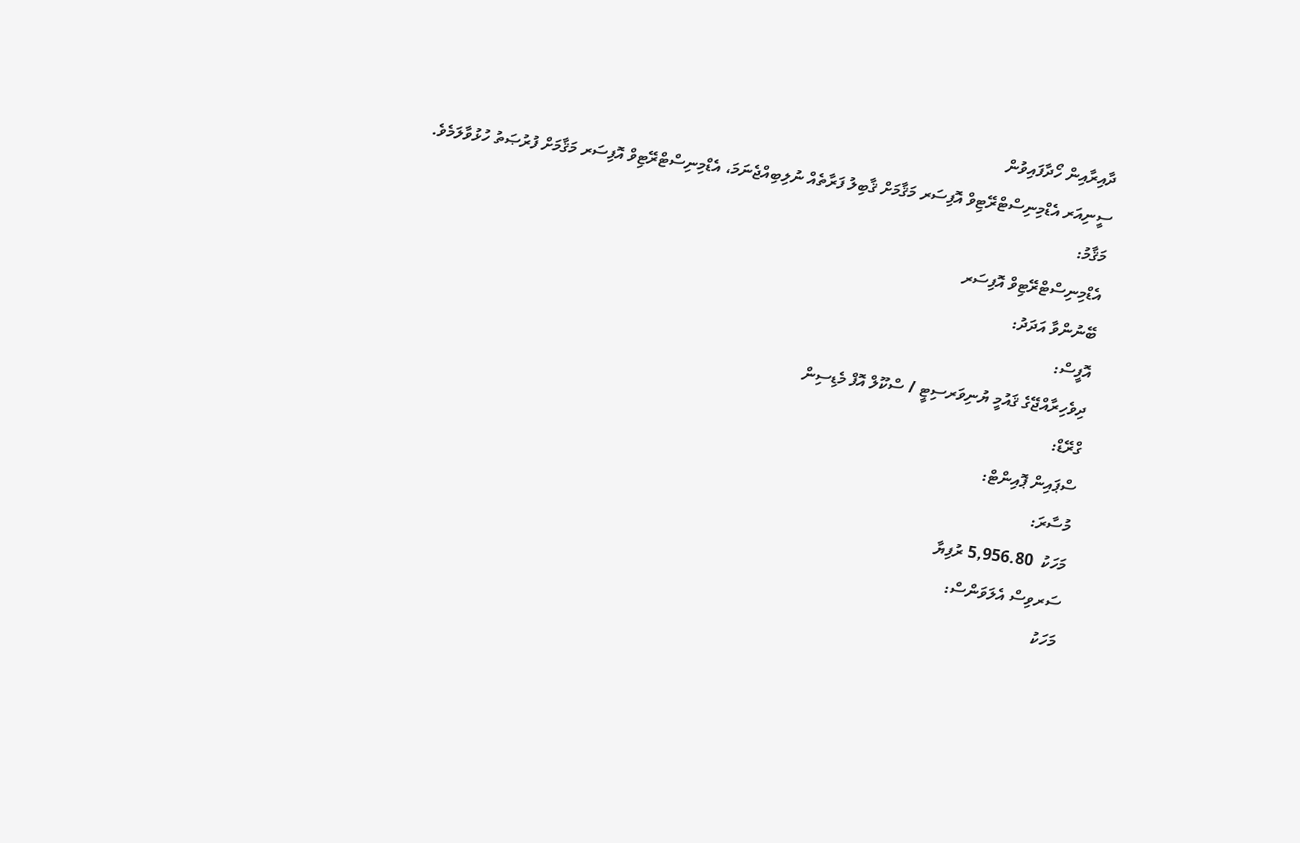ދާއިރާއިން ހޯދާފައިވުން
ސީނިއަރ އެޑްމިނިސްޓްރޭޓިވް އޮފިސަރ މަޤާމަށް ޤާބިލު ފަރާތެއް ނުލިބިއްޖެނަމަ، އެޑްމިނިސްޓްރޭޓިވް އޮފިސަރ މަޤާމަށް ފުރުޞަތު ހުޅުވާލަމެވެ.
މަޤާމު:
އެޑްމިނިސްޓްރޭޓިވް އޮފިސަރ
ބޭނުންވާ އަދަދު:
އޮފީސް:
ދިވެހިރާއްޖޭގެ ޤައުމީ ޔުނިވަރސިޓީ / ސްކޫލް އޮފް މެޑިސިން
ގްރޭޑް:
ސްޕައިން ޕޮއިންޓް:
މުސާރަ:
މަހަކު  5,956.80 ރުފިޔާ
ސަރވިސް އެލަވަންސް:
މަހަކު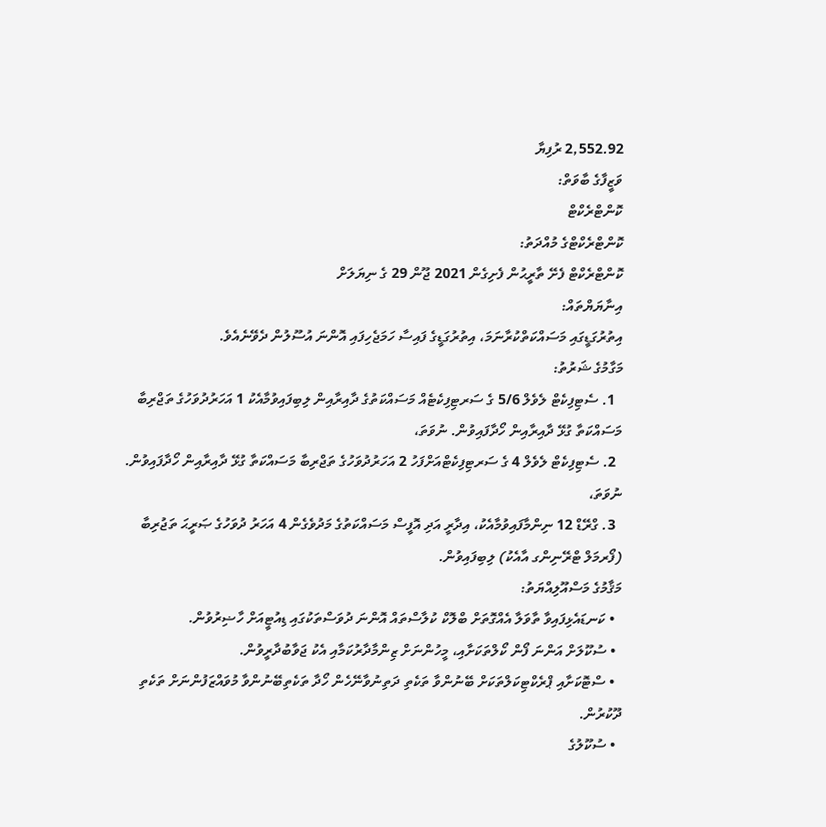2,552.92 ރުފިޔާ
ވަޒީފާގެ ބާވަތް:
ކޮންޓްރެކްޓް
ކޮންޓްރެކްޓްގެ މުއްދަތު:
ކޮންޓްރެކްޓް ފެށޭ ތާރީޙުން ފެށިގެން 2021 ޖޫން 29 ގެ ނިޔަލަށް
އިނާޔަޔްތައް:
އިތުރުގަޑީގައި މަސައްކަތްކުރާނަމަ، އިތުރުގަޑީގެ ފައިސާ ހަމަޖެހިފައި އޮންނަ އުސޫލުން ދެވޭނެއެވެ.
މަގާމުގެ ޝަރުތު:
  1. ސެޓިފިކެޓް ލެވެލް 5/6 ގެ ސަރޓިފިކެޓެއް މަސައްކަތުގެ ދާއިރާއިން ލިބިފައިވުމާއެކު 1 އަހަރުދުވަހުގެ ތަޖްރިބާ މަސައްކަތާ ގުޅޭ ދާއިރާއިން ހޯދާފައިވުން. ނުވަތަ،
  2. ސެޓިފިކެޓް ލެވެލް 4 ގެ ސަރޓިފިކެޓްއަށްފަހު 2 އަހަރުދުވަހުގެ ތަޖްރިބާ މަސައްކަތާ ގުޅޭ ދާއިރާއިން ހޯދާފައިވުން. ނުވަތަ،
  3. ގްރޭޑް 12 ނިންމާފައިވުމާއެކު، އިދާރީ އަދި އޮފީސް މަސައްކަތުގެ މަދުވެގެން 4 އަހަރު ދުވަހުގެ ޞަރީޙަ ތަޖުރިބާ (ފޯރމަލް ޓްރޭނިންގ އާއެކު) ލިބިފައިވުން.
މަޤާމުގެ މަސްއޫލިއްޔަތު:
  • ކަނޑައެޅިފައިވާ ތާވަލާ އެއްގޮތަށް ބްލޮކް ކުލާސްތައް އޮންނަ ދުވަސްތަކުގައި ޑިއުޓީއަށް ހާޟިރުވުން.
  • ސުކޫލަށް އަންނަ ފޯން ކޯލްތަކަށާއި، މީހުންނަށް ޒިންމާދާރުކަމާއި އެކު ޖަވާބުދާރީވުން.
  • ސްޓޮކަށާއި ޕްރެކްޓިކަލްތަކަށް ބޭނުންވާ ތަކެތި ދަތިނުވާނޭހެން ހޯދާ ތަކެތިބޭނުންވާ މުވައްޒަފުންނަށް ތަކެތި ދޫކުރުން.
  • ސުކޫލުގެ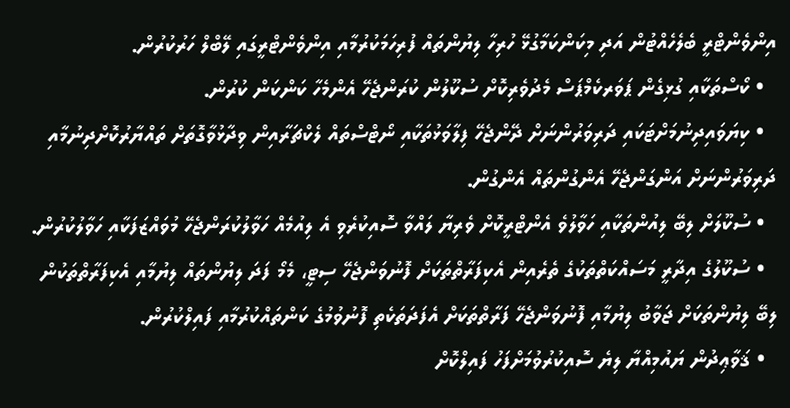އިންވެންޓްރީ ބެލެހެއްޓުން އަދި މިކަންކަމާގުޅޭ ހުރިހާ ލިޔުންތައް ފުރިހަމަކުރުމާއި އިންވެންޓްރީގައި ލޭބްލް ހަރުކުރުން.
  • ކޯސްތަކާއި ގުޅިގެން ޕަވަރކެމްޕަސް މެދުވެރިކޮށް ސުކޫލުން ކުރަންޖެހޭ އެންމެހާ ކަންކަން ކުރުން.
  • ކިޔަވައިދިނުމަށްޓަކައި ދަރިވަރުންނަށް ދޭންޖެހޭ ފިލާވަޅުތަކާއި ނޯޓްސްތައް ލެކްޗަރާއިން ވިދާޅުވާގޮތަށް ތައްޔާރުކޮށްދިނުމާއި ދަރިވަރުންނަށް އަންގަންޖެހޭ އެންގުންތައް އެންގުން.
  • ސުކޫލަށް ލިބޭ ލިއުންތަކާއި ހަވާލުވެ އެންޓްރީކޮށް ވެރިޔާ ލައްވާ ސޮއިކުރެވި އެ ލިއުމެއް ހަވާލުކުރަންޖެހޭ މުވައްޒަފަކާއި ހަވާލުކުރުން.
  • ސުކޫލުގެ އިދާރީ މަސައްކަތްތަކުގެ ތެރެއިން އެކިފަރާތްތަކަށް ފޮނުވަންޖެހޭ ސިޓީ، މެމޯ ފަދަ ލިޔުންތައް ލިޔުމާއި އެކިފަރާތްތަކުން ލިބޭ ލިޔުންތަކަށް ޖަވާބު ލިޔުމާއި ފޮނުވަންޖެހޭ ފަރާތްތަކަށް އެފަދަތަކެތި ފޮނުވުމުގެ ކަންތައްކުރުމާއި ފައިލްކުރުން.
  • ޤަވާޢިދުން ޔައުމިއްޔާ ލިޔެ ސޮއިކުރުވުމަށްފަހު ފައިލްކޮށް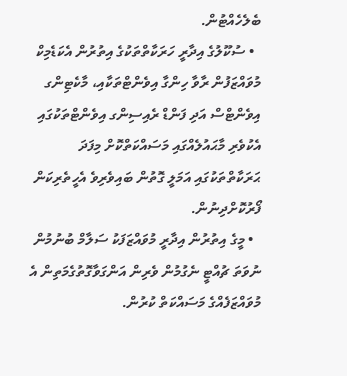ބެލެހެއްޓުން.
  • ސުކޫލުގެ އިދާރީ ހަރަކާތްތަކުގެ އިތުރުން އެކަޑެމިކް މުވައްޒަފުން ރާވާ ހިންގާ އިވެންޓްތަކާއި، މާކެޓިންގ އިވެންޓްސް އަދި ފަންޑް ރެއިސިންގ އިވެންޓްތަކުގައި އެކުވެރި މާޙައުލެއްގައި މަސައްކަތްކޮށް މިފަދަ ޙަރަކާތްތަކުގައި އަމަލީ ގޮތުން ބައިވެރިވެ އެހީތެރިކަން ފޯރުކޮށްދިނުން.
  • މީގެ އިތުރުން އިދާރީ މުވައްޒަފަކު ސަލާމް ބުނުމުން ނުވަތަ ޗުއްޓީ ނެގުމުން ވެރިން އަންގަވާގޮތުގެމަތިން އެ މުވައްޒަފެއްގެ މަސައްކަތް ކުރުން.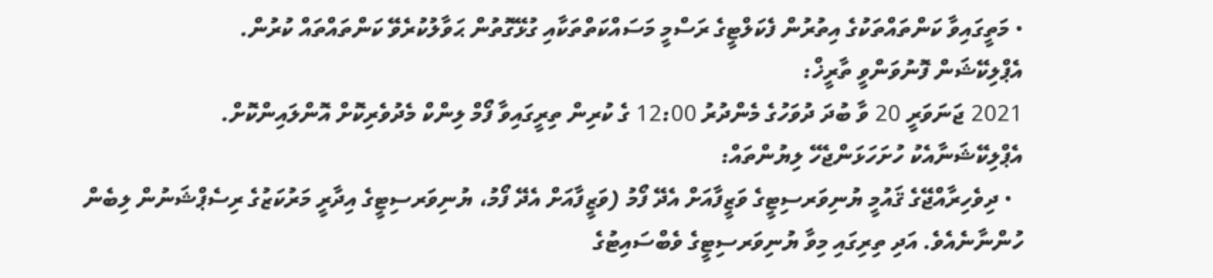• މަތީގައިވާ ކަންތައްތަކުގެ އިތުރުން ފެކަލްޓީގެ ރަސްމީ މަސައްކަތްތަކާއި ގުޅޭގޮތުން ޙަވާލުކުރެވޭ ކަންތައްތައް ކުރުން.
އެޕްލިކޭޝަން ފޮނުވަންވީ ތާރީޚް:
2021 ޖަނަވަރީ 20 ވާ ބުދަ ދުވަހުގެ މެންދުރު 12:00 ގެ ކުރިން ތިރީގައިވާ ފޯމް ލިންކް މެދުވެރިކޮށް އޮންލައިންކޮށް.
އެޕްލިކޭޝަނާއެކު ހުށަހަޅަންޖެހޭ ލިޔުންތައް:
  • ދިވެހިރާއްޖޭގެ ޤައުމީ ޔުނިވަރސިޓީގެ ވަޒީފާއަށް އެދޭ ފޯމު (ވަޒީފާއަށް އެދޭ ފޯމު، ޔުނިވަރސިޓީގެ އިދާރީ މަރުކަޒުގެ ރިސެޕްޝަނުން ލިބެން ހުންނާނެއެވެ. އަދި ތިރިގައި މިވާ ޔުނިވަރސިޓީގެ ވެބްސައިޓުގެ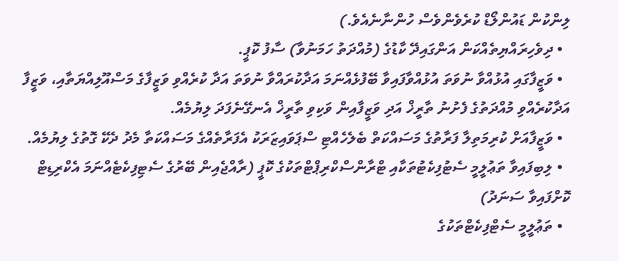ލިންކުން ޑައުންލޯޑް ކުރެވެންވެސް ހުންނާނެއެވެ.)
  • ދިވެހިރައްޔިތެއްކަން އަންގައިދޭ ކާޑުގެ (މުއްދަތު ހަމަނުވާ) ސާފު ކޮޕީ.
  • ވަޒީފާގައި އުޅުއްވާ ނުވަތަ އުޅުއްވާފައިވާ ބޭފުޅެއްނަމަ އަދާކުރައްވާ ނުވަތަ އަދާ ކުރެއްވި ވަޒީފާގެ މަސްއޫލިއްޔަތާއި، ވަޒީފާ އަދާކުރެއްވި މުއްދަތުގެ ފެށުނު ތާރީޚް އަދި ވަޒީފާއިން ވަކިވި ތާރީޚް އެނގޭނެފަދަ ލިޔުމެއް.
  • ވަޒީފާއަށް ކުރިމަތިލާ ފަރާތުގެ މަސައްކަތް ބެލެހެއްޓި ސްޕަވައިޒަރަކު އެފަރާތެއްގެ މަސައްކަތާ މެދު ދެކޭ ގޮތުގެ ލިޔުމެއް.
  • ލިބިފައިވާ ތަޢުލީމީ ސެޓުފިކެޓުތަކާއި ޓްރާންސްކްރިޕްޓްތަކުގެ ކޮޕީ (ރާއްޖެއިން ބޭރުގެ ސެޓިފިކެޓެއްނަމަ އެކްރިޑިޓް ކޮށްފައިވާ ސަނަދު)
  • ތަޢުލީމީ ސެޓްފިކެޓްތަކުގެ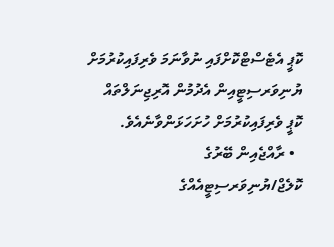ކޮޕީ އެޓެސްޓްކޮށްފައި ނުވާނަމަ ވެރިފައިކުރުމަށް ޔުނިވަރސިޓީއިން އެދުމުން އޮރިޖިނަލްތައް ކޮޕީ ވެރިފައިކުރުމަށް ހުށަހަޅަންވާނެއެވެ.
  • ރާއްޖެއިން ބޭރުގެ ކޮލެޖް/ޔުނިވަރސިޓީއެއްގެ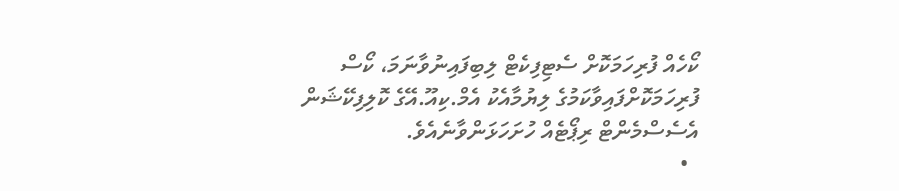ކޯހެއް ފުރިހަމަކޮށް ސެޓިފިކެޓް ލިބިފައިނުވާނަމަ، ކޯސް ފުރިހަމަކޮށްފައިވާކަމުގެ ލިޔުމާއެކު އެމް.ކިއޫ.އޭގެ ކޮލިފިކޭޝަން  އެސެސްމެންޓް ރިޕޯޓެއް ހުށަހަޅަންވާނެއެވެ.
  •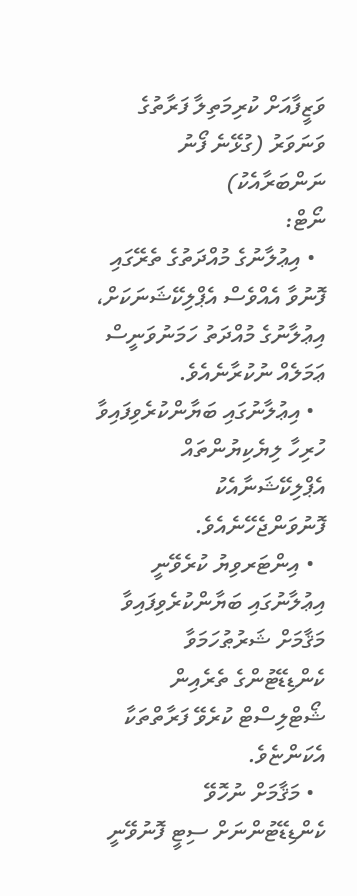ވަޒީފާއަށް ކުރިމަތިލާ ފަރާތުގެ ވަނަވަރު (ގުޅޭނެ ފޯނު ނަންބަރާއެކު)
ނޯޓް:
  • އިޢުލާނުގެ މުއްދަތުގެ ތެރޭގައި ފޮނުވާ އެއްވެސް އެޕްލިކޭޝަނަކަށް، އިޢުލާނުގެ މުއްދަތު ހަމަނުވަނީސް ޢަމަލެއް ނުކުރާނެއެވެ.
  • އިޢުލާނުގައި ބަޔާންކުރެވިފައިވާ ހުރިހާ ލިޔެކިޔުންތައް އެޕްލިކޭޝަނާއެކު ފޮނުވަންޖެހޭނެއެވެ.
  • އިންޓަރވިޔު ކުރެވޭނީ އިޢުލާނުގައި ބަޔާންކުރެވިފައިވާ މަޤާމަށް ޝަރުޠުހަމަވާ ކެންޑިޑޭޓުންގެ ތެރެއިން ޝޯޓްލިސްޓް ކުރެވޭ ފަރާތްތަކާ އެކަންޏެވެ.
  • މަޤާމަށް ނުހޮވޭ ކެންޑިޑޭޓުންނަށް ސިޓީ ފޮނުވޭނީ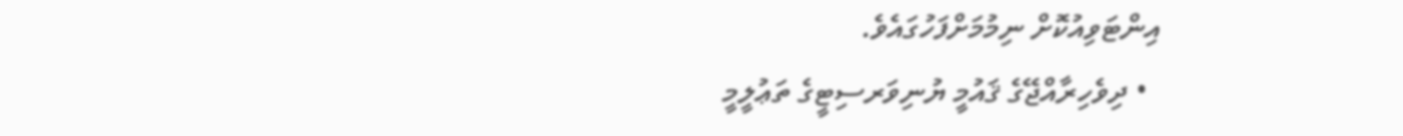އިންޓަވިއުކޮށް ނިމުމަށްފަހުގައެވެ.
  • ދިވެހިރާއްޖޭގެ ޤައުމީ ޔުނިވަރސިޓީގެ ތަޢުލީމީ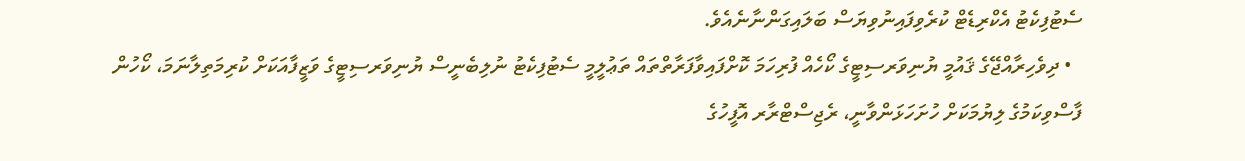ސެޓުފިކެޓު އެކްރިޑެޓް ކުރެވިފައިނުވިޔަސް ބަލައިގަންނާނެއެވެ.
  • ދިވެހިރާއްޖޭގެ ޤައުމީ ޔުނިވަރސިޓީގެ ކޯހެއް ފުރިހަމަ ކޮށްފައިވާފަރާތްތައް ތަޢުލީމީ ސެޓުފިކެޓު ނުލިބެނީސް ޔުނިވަރސިޓީގެ ވަޒީފާއަކަށް ކުރިމަތިލާނަމަ، ކޯހުން ފާސްވިކަމުގެ ލިޔުމަކަށް ހުށަހަޅަންވާނީ، ރެޖިސްޓްރާރ އޮފީހުގެ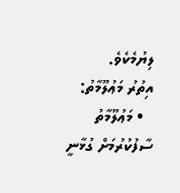ލިޔުމެކެވެ.
އިތުރު މަޢުލޫމާތު:
  • މަޢުލޫމާތު ސާފުކުރުމަށް ގުޅާނީ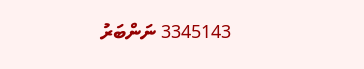3345143 ނަންބަރު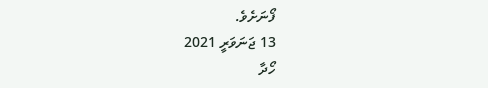ފޯނަށެވެ.
13 ޖަނަވަރީ 2021
ހޯދާ